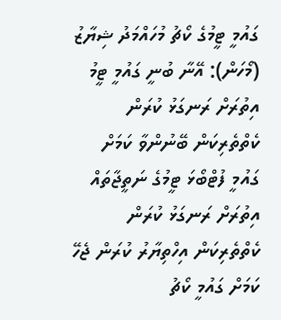ގައުމީ ޓީމުގެ ކޯޗު މުހައްމަދު ޝިޔާޒު (މޯހަން): އޭނާ ބުނީ ގައުމީ ޓީމު އިތުރަށް ރަނގަޅު ކުރަން ކެތްތެރިކަން ބޭނުންވާ ކަމަށް
ގައުމީ ފުޓްބޯޅަ ޓީމުގެ ނަތީޖާތައް އިތުރަށް ރަނގަޅު ކުރަން ކެތްތެރިކަން އިހްތިޔާރު ކުރަން ޖެހޭ ކަމަށް ގައުމީ ކޯޗު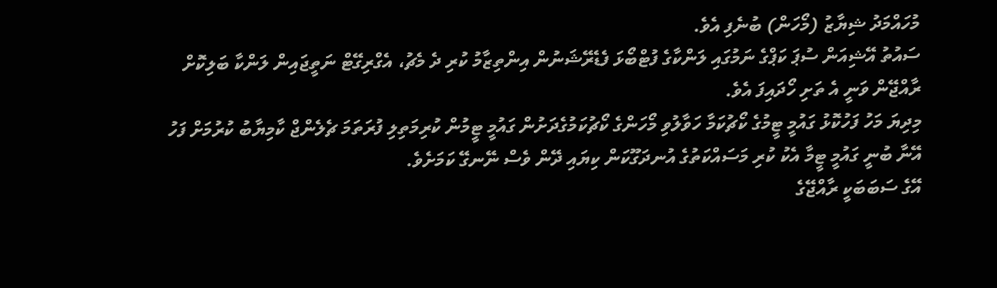މުހައްމަދު ޝިޔާޒު (މޯހަން) ބުނެފި އެވެ.
ސައުތު އޭޝިއަން ސުޕަ ކަޕްގެ ނަމުގައި ލަންކާގެ ފުޓްބޯޅަ ފެޑެރޭޝަނުން އިންތިޒާމު ކުރި ދެ މެޗު، އެގްރިގޭޓް ނަތީޖައިން ލަންކާ ބަލިކޮށް ރާއްޖޭން ވަނީ އެ ތަށި ހޯދައިފަ އެވެ.
މިދިޔަ މަހު ފަހުކޮޅު ގައުމީ ޓީމުގެ ކޯޗުކަމާ ހަވާލުވި މޯހަންގެ ކޯޗުކަމުގެދަށުން ގައުމީ ޓީމުން ކުރިމަތިލި ފުރަތަމަ ޗެލެންޖް ކާމިޔާބު ކުރުމަށް ފަހު އޭނާ ބުނީ ގައުމީ ޓީމާ އެކު ކުރި މަސައްކަތުގެ އުނދަގޫކަން ކިޔައި ދޭން ވެސް ނޭނގޭ ކަމަށެވެ.
އޭގެ ސަބަބަކީ ރާއްޖޭގެ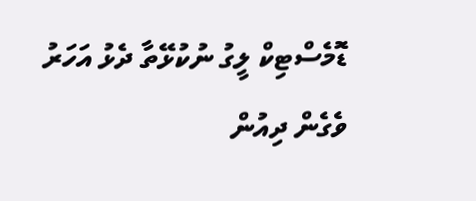ޑޮމެސްޓިކް ލީގު ނުކުޅޭތާ ދެޅު އަހަރު ވެގެން ދިއުން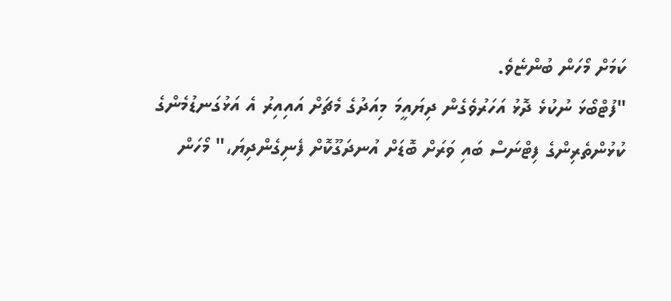ކަމަށް މޯހަން ބުންޏެވެ.
"ފުޓްބޯޅަ ނުކުޅެ ދޮޅު އަހަރުވެގެން ދިޔައީމަ މިއަދުގެ މެޗަށް އައިއިރު އެ އަޅުގަނޑުމެންގެ ކުޅުންތެރިންގެ ފިޓްނަސް ބައި ވަރަށް ބޮޑަށް އުނދަގޫކޮށް ފެނިގެންދިޔަ،" މޯހަން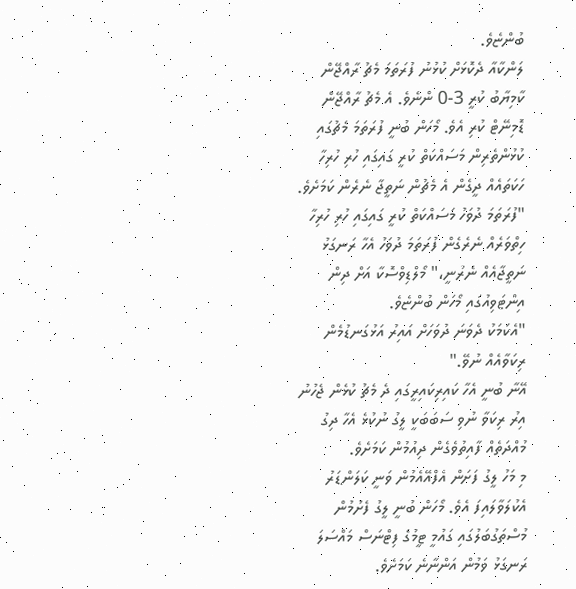ބުންޏެވެ.
ލަންކާއާ ދެކޮޅަށް ކުޅުނު ފުރަތަމަ މެޗު ރާއްޖޭން ކާމިޔާބު ކުރީ 3-0 ންނެވެ. އެ މެޗު ރާއްޖޭން ޑޮމިނޭޓް ކުރި އެވެ. މޯހަން ބުނީ ފުރަތަމަ މެޗުގައި ކުޅުންތެރިން މަސައްކަތް ކުރީ ގައިގައި ހުރި ހުރިހާ ހަކަތައެއް ދީގެން އެ މެޗުން ނަތީޖާ ނެރެން ކަމަށެވެ.
"ފުރަތަމަ ދުވަހު މަސައްކަތް ކުރީ ގައިގައި ހުރި ހުރިހާ ހިތްވަރެއް ނެރެގެން ފުރަތަމަ ދުވަހު އެހާ ރަނގަޅު ނަތީޖާއެއް ނެރުނީ،" މޯލްޑިވްސޮކާ އަށް ދިން އިންޓަވިއުގައި މޯހަން ބުންޏެވެ.
"އެކަމަކު ދެވަނަ ދުވަހަށް އައިރު އަޅުގަނޑުމެން ރިކަވާއެއް ނުވޭ."
އޭނާ ބުނީ އެހާ ކައިރިކައިރީގައި ދެ މެޗު ކުޅެން ޖެހުނު އިރު ރިކަވާ ނުވި ސަބަބަކީ ލީގު ނުކުޅެ އެހާ ދިގު މުއްދަތެއް ފާއިތުވެގެން ދިއުމުން ކަމަށެވެ.
މި މަހު ލީގު ފަށަން އެފްއޭއެމުން ވަނީ ކަލަންޑަރު އެކުލަވާލައިފަ އެވެ. މޯހަން ބުނީ ލީގު ފެށުމުން މުސްތަގުބަލުގައި ގައުމީ ޓީމުގެ ފިޓްނަސް މައްސަލަ ރަނގަޅު ވަމުން އަންނާނެ ކަމަށެވެ.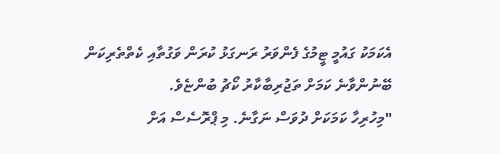އެކަމަކު ގައުމީ ޓީމުގެ ފެންވަރު ރަނގަޅު ކުރަން ވަގުތާއި ކެތްތެރިކަން ބޭނުންވާނެ ކަމަށް ތަޖުރިބާކާރު ކޯޗު ބުންޏެވެ.
"މިހުރިހާ ކަމަކަށް ދުވަސް ނަގާނެ. މި ޕްރޮސެސް އަށް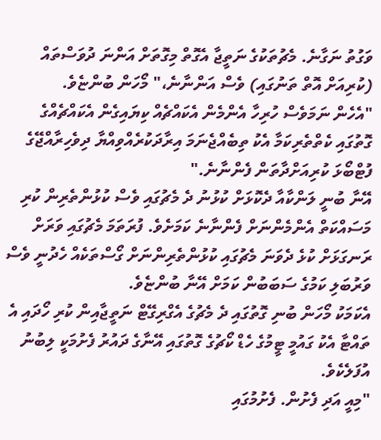ވަގުތު ނަގާނެ. މެޗުތަކުގެ ނަތީޖާ އެގޮތް މިގޮތަށް އަންނަ ދުވަސްތައް (ކުރިއަށް އޮތް ތަނުގައި) ވެސް އަންނާނެ،" މޯހަން ބުންޏެވެ.
"އެހެން ނަމަވެސް ހުރިހާ އެންމެން އެކައްޗެއް ކިޔައިގެން އެކައްޗެއްގެ ގޮތުގައި ކެތްތެރިކަމާ އެކު ތިބެއްޖެނަމަ އިރާދަކުރެއްވިއްޔާ ދިވެހިރާއްޖޭގެ ފުޓްބޯޅަ ކުރިއަށްދާތަން ފެންނާނެ."
އޭނާ ބުނީ ލަންކާއާ ދެކޮޅަށް ކުޅުނު ދެ މެޗުގައި ވެސް ކުޅުންތެރިން ކުރި މަސައްކަތް އެންމެންނަށް ފެންނާނެ ކަމަށެވެ. ފުރަތަމަ މެޗުގައި ވަރަށް ރަނގަޅަށް ކުޅެ ދެވަނަ މެޗުގައި ކުޅުންތެރިންނަށް ގޯސްތަކެއް ހެދުނީ ވެސް ވަރުބަލި ކަމުގެ ސަބަބުން ކަމަށް އޭނާ ބުންޏެވެ.
އެކަމަކު މޯހަން ބުނި ގޮތުގައި ދެ މެޗުގެ އެގްރިގޭޓް ނަތީޖާއިން ކުރި ހޯދައި އެ ތައްޓާ އެކު ގައުމީ ޓީމުގެ ހެޑް ކޯޗުގެ ގޮތުގައި އޭނާގެ ދައުރު ފެށުމަކީ ލިބުނު އުފަލެކެވެ.
"މިއީ އަދި ފެށުން. ފެށުމުގައި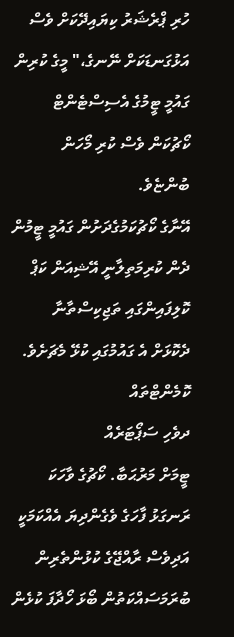ހުރި ޕްރެޝަރު ކިޔައިދޭކަށް ވެސް އަޅުގަނޑަކަށް ނޭނގެ،" މީގެ ކުރިން ގައުމީ ޓީމުގެ އެސިސްޓެންޓް ކޯޗުކަން ވެސް ކުރި މޯހަން ބުންޏެވެ.
އޭނާގެ ކޯޗުކަމުގެދަށުން ގައުމީ ޓީމުން ދެން ކުރިމަތިލާނީ އޭޝިއަން ކަޕް ކޮލިފައިންގައި ތަޖިކިސްތާނާ ދެކޮޅަށް އެ ގައުމުގައި ކުޅޭ މެޗަށެވެ.
ކޮމެންޓްތައް
ދވެހި ސަޕޯޓަރެއް
ޓީމަށް މަރުޙަބާ. ކޯޗުގެ ވާހަކަ ރަނގަޅު ފާހަގެ ވެގެންދިޔަ އެއްކަމަކީ އަދިވެސް ރާއްޖޭގެ ކުޅުންތެރިން ބުރަމަސައްކަތުން ބޯޅަ ހޯދާފަ ކުޅެން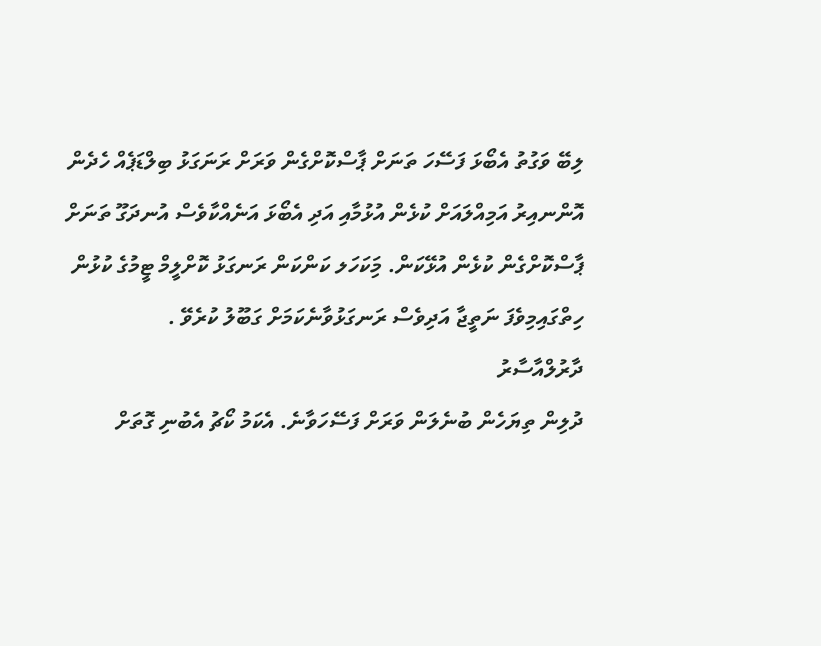ލިބޭ ވަގުތު އެބޯޅަ ފަސޭހަ ތަނަށް ޕާސްކޮށްގެން ވަރަށް ރަނަގަޅު ބިލްޑަޕެއް ހެދެން އޮންނއިރު އަމިއްލައަށް ކުޅެން އުޅުމާއި އަދި އެބޯޅަ އަނެއްކާވެސް އުނދަގޫ ތަނަށް ޕާސްކޮށްގެން ކުޅެން އުޅޭކަން. މިަކަހަލ ކަންކަން ރަނގަޅު ކޮށްލީމް ޓީމުގެ ކުޅުން ހިތްގައިމިވެފަ ނަތީޖާ އަދިވެސް ރަނގަޅުވާނެކަމަށް ގަބޫލު ކުރެވޭ .
ދާރުލްއާސާރު
ދުލިން ތިޔަހެން ބުނެލަން ވަރަށް ފަސޭހަވާނެ. އެކަމު ކޯޗު އެބުނި ގޮތަށް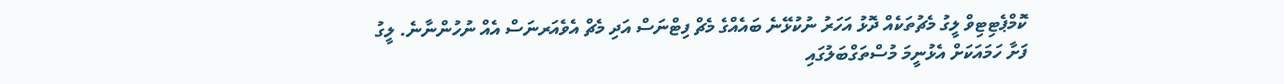ކޮމްޕެޓިޓިވް ލީގު މެޗުތަކެއް ދޮޅު އަހަރު ނުކުޅޭނެ ބައެއްގެ މެޗް ފިޓްނަސް އަދި މެޗް އެވެއަރނަސް އެއް ނުހުންނާނެ. ލީގު ފަށާ ހަމައަކަށް އެޅުނީމަ މުސްތަގްބަލުގައި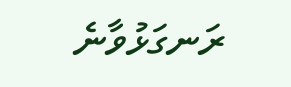ރަނގަޅުވާނެ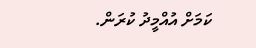ކަމަށް އުއްމީދު ކުރަން.